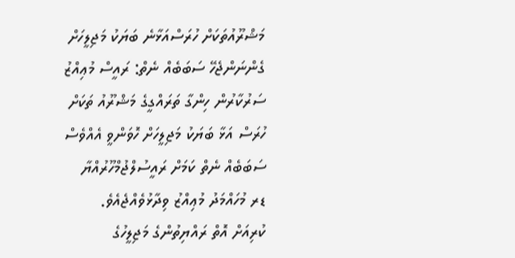މަޝްރޫއުތަކަށް ހުރަސްއަޅާނެ ބަޔަކު މަޖިލީހަށް ގެންނަންޖެހޭ ސަބަބެއް ނެތް: ރައީސް މުޢިއްޒު
ސަރުކާރުން ހިންގާ ތަރައްގީގެ މަޝްރޫއު ތަކަށް ހުރަސް އަޅާ ބަޔަކު މަޖިލީހަށް ހޮވަންވީ އެއްވެސް ސަބަބެއް ނެތް ކަމަށް ރައީސުލްޖުމްހޫރުއްޔާ ޑރ މުހައްމަދު މުޢިއްޒު ވިދާޅުވެއްޖެއެވެ.
ކުރިއަށް އޮތް ރައްޔިތުންގެ މަޖިލީހުގެ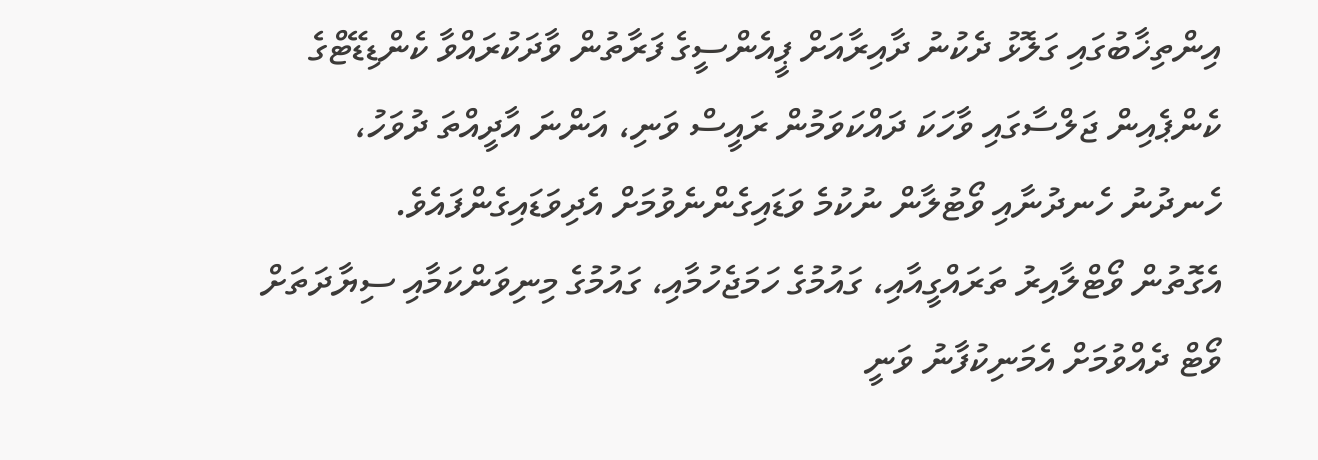އިންތިޚާބުގައި ގަލޮޅު ދެކުނު ދާއިރާއަށް ޕީއެންސީގެ ފަރާތުން ވާދަކުރައްވާ ކެންޑިޑޭޓްގެ ކެންޕެއިން ޖަލްސާގައި ވާހަކަ ދައްކަވަމުން ރައީސް ވަނި، އަންނަ އާދީއްތަ ދުވަހު، ހެނދުނު ހެނދުނާއި ވޯޓުލާން ނުކުމެ ވަޑައިގެންނެވުމަށް އެދިވަޑައިގެންފައެވެ.
އެގޮތުން ވޯޓްލާއިރު ތަރައްގީއާއި، ގައުމުގެ ހަމަޖެހުމާއި، ގައުމުގެ މިނިވަންކަމާއި ސިޔާދަތަށް ވޯޓް ދެއްވުމަށް އެމަނިކުފާނު ވަނީ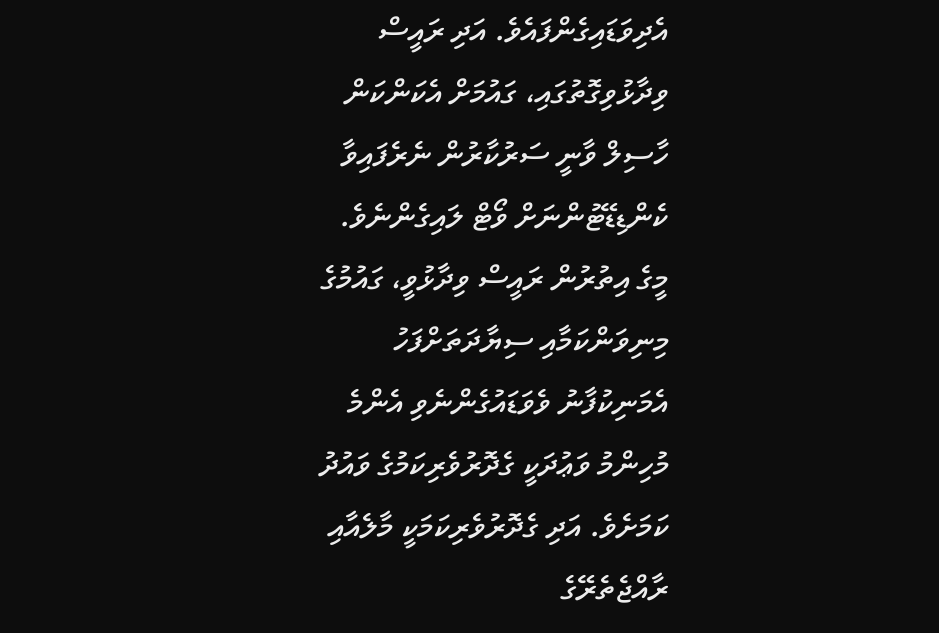އެދިވަޑައިގެންފައެވެ. އަދި ރައީސް ވިދާޅުވިގޮތުގައި، ގައުމަށް އެކަންކަން ހާސިލް ވާނީ ސަރުކާރުން ނެރެފައިވާ ކެންޑިޑޭޓުންނަށް ވޯޓް ލައިގެންނެވެ.
މީގެ އިތުރުން ރައީސް ވިދާޅުވީ، ގައުމުގެ މިނިވަންކަމާއި ސިޔާދަތަށްފަހު އެމަނިކުފާނު ވެވަޑައުގެންނެވި އެންމެ މުހިންމު ވަޢުދަކީ ގެދޮރުވެރިކަމުގެ ވައުދު ކަމަށެވެ. އަދި ގެދޮރުވެރިކަމަކީ މާލެއާއި ރާއްޖެތެރޭގެ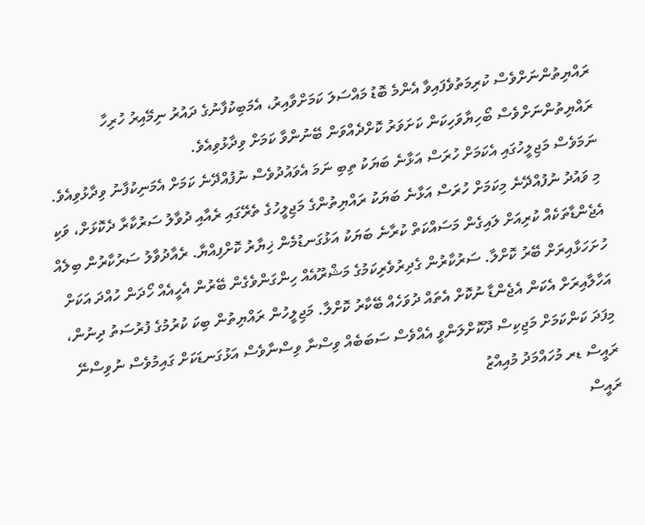ރައްޔިތުންނަށްވެސް ކުރިމަތުވެފައިވާ އެންމެ ބޮޑު މައްސަލަ ކަމަށްވާއިރު، އެމަބިކުފާނުގެ ދައުރު ނިމޭއިރު ހުރިހާ ރައްޔިތުންނަށްވެސް ބޯހިޔާވަހިކަން ކަށަވަރު ކޮށްދެއްވަން ބޭނުންވާ ކަމަށް ވިދާޅުވިއެވެ.
ނަމަވެސް މަޖިލީހުގައި އެކަމަށް ހުރަސް އަޅާނެ ބަޔަކު ތިބި ނަމަ އެވައުދުވެސް ނުފުއްދޭނެ ކަމަށް އެމަނިކުފާނު ވިދާޅުވިއެވެ.
މި ވައުދު ނުފުއްދޭނެ މިކަމަށް ހުރަސް އަޅާނެ ބަޔަކު ރައްޔިތުންގެ މަޖިލީހުގެ ތެރޭގައި ރެއާއި ދުވާލު ސަރުކާރާ ދެކޮޅަށް، ވަކި އެޖެންޑާތަކެއް ކުރިއަށް ލައިގެން މަސައްކަތް ކުރާނެ ބަޔަކު އަޅުގަނޑުމެން ޚިޔާރު ކޮށްފިއްޔާ. ރެއާދުވާލު ސަރުކާރުން ބިލެއް ހުށަހަޅާއިރަށް ބޭރު ކޮށްލާ. ސަރުކާރުން ގެދިރުވެރިކަމުގެ މަޝްރޫއެއް ހިންގަންވެގެން ބޭރުން އެހީއެއް ހޯދަން ހުއްދަ އަކަށް އަހާލާއިރަށް އެކަން އެޖެންޑާ ނުކޮށް އެތައް ދުވަހެއް ބޭކާރު ކޮށްލާ. މަޖިލީހުން ރައްޔިތުން ބިކަ ކުރުމުގެ ފުރުސަތު ދިނުން، މިފަދަ ކަންކަމަށް މަޖިކިސް ދޫކޮށްލަންވީ އެއްވެސް ސަބަބެއް ވިސްނާ ވިސްނާވެސް އަޅުގަނޑަކަށް ގައިމުވެސް ނުވިސްނޭ
ރައީސް ޑރ މުހައްމަދު މުއިއްޒު
ރައީސް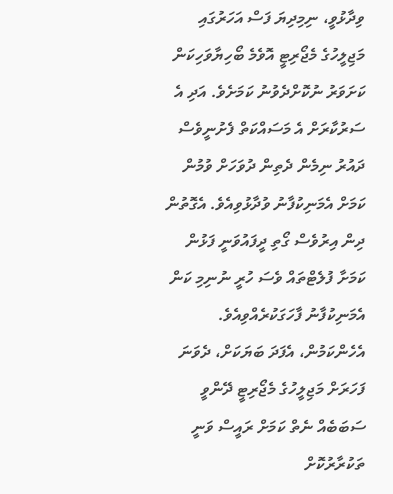ވިދާޅުވީ، ނިމިދިޔަ ފަސް އަހަރުގައި މަޖިލީހުގެ މެޖޯރިޓީ އޮވެމެ ބޯހިޔާވަހިކަން ކަށަވަރު ނުކޮށްދެވުނު ކަމަށެވެ. އަދި އެ ސަރުކާރަށް އެ މަސައްކަތް ފެށުނީވެސް ދައުރު ނިމެން ދެތިން ދުވަހަށް ވުމުން ކަމަށް އެމަނިކުފާނު ވުދާޅުވިއެވެ. އެގޮތުން ދިން އިރުވެސް ގޯތި ދީފައުވަނީ ފަޅުން ކަމަށާ ފުލެޓްތައް ވެސަ ހުރީ ނުނިމި ކަން އެމަނިކުފާނު ފާހަގަކުރެއްވިއެވެ.
އެހެންކަމުން، އެފަދަ ބަޔަކަށް، ދެވަނަ ފަހަރަށް މަޖިލީހުގެ މެޖޯރިޓީ ދޭންވީ ސަބަބެއް ނެތް ކަމަށް ރައީސް ވަނީ ތަކުރާރުކޮށް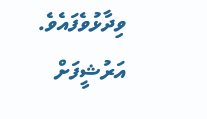ވިދާޅުވެފައެވެ.
އަރުޝީފަށް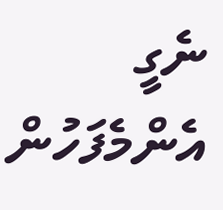ނެގީ
އެންމެފަހުން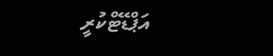އަޕްޑޭޓްކުރީ